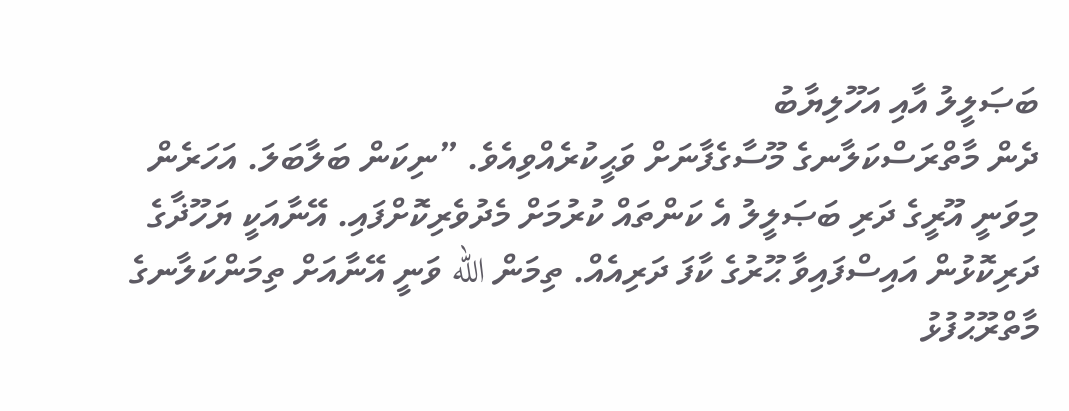ބަޞަލީލު އާއި އަހޫލިޔާބު
ދެން މާތްރަސްކަލާނގެ މޫސާގެފާނަށް ވަޙީކުރެއްވިއެވެ. ”ނިކަން ބަލާބަލަ. އަހަރެން މިވަނީ އޫރީގެ ދަރި ބަޞަލީލު އެ ކަންތައް ކުރުމަށް މެދުވެރިކޮށްފައި. އޭނާއަކީ ޔަހޫޛާގެ ދަރިކޮޅުން އައިސްފައިވާ ޙޫރުގެ ކާފަ ދަރިއެއް. ތިމަން الله ވަނީ އޭނާއަށް ތިމަންކަލާނގެ މާތްރޫޙުފުޅު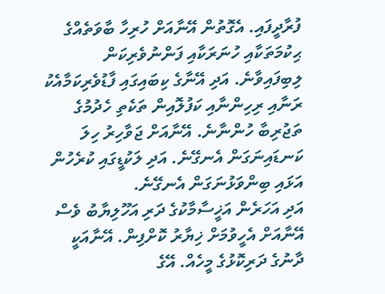ފުރާދީފައި. އެގޮތުން އޭނާއަށް ހުރިހާ ބާވަތެއްގެ ޙިކުމަތަކާއި ހުނަރަކާއި ފަންނުވެރިކަން ލިބިފައިވާނެ. އަދި އޭނާގެ ކިބައިގައި ފާޑުވެރިކަމާއެކު ރަނާއި ރިހިންނާއި ކަފުލޮއިން ތަކެތި ހެދުމުގެ ތަޖުރިބާ ހުންނާނެ. އޭނާއަށް ޖަވާހިރު ހިލަ ކަނޑައިނަގަން އެނގޭނެ. އަދި ލަކުޑީގައި ކުރެހުން އަޅައި ބިންވަޅުނަގަން އެނގޭނެ.
އަދި އަހަރެން އަޚީސާމާކުގެ ދަރި އަހޫލިޔާބު ވެސް އޭނާއަށް އެހީވުމަށް ޚިޔާރު ކޮށްފިން. އޭނާއަކީ ދާނުގެ ދަރިކޮޅުގެ މީހެއް. އޭގެ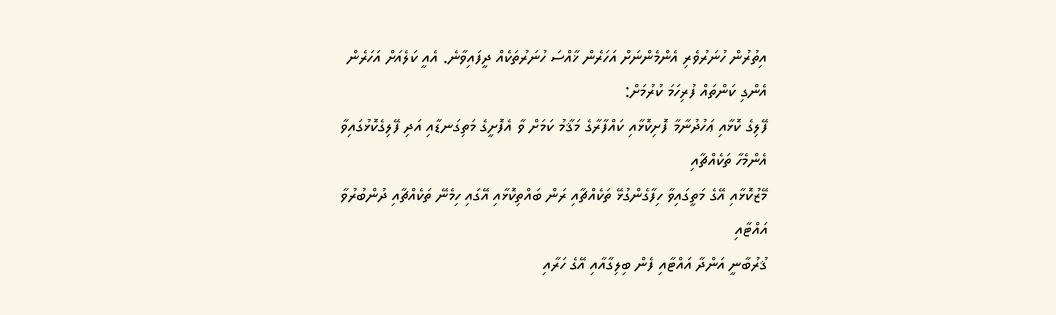އިތުރުން ހުނަރުވެރި އެންމެންނަށް އަހަރެން ޚާއްސަ ހުނަރުތަކެއް ދީފައިވާނެ. އެއީ ކަލެއަށް އަހަރެން އެންގި ކަންތައް ފުރިހަމަ ކުރުމަށް:
ފޭލިގެ ކޮޅާއި ޢަހުދުނާމާ ފޮށިކޮޅާއި ކައްފާރާގެ މަޤާމު ކަމަށް ވާ އެފޮށީގެ މަތިގަނޑާއި އަދި ފޭލިގެކޮޅުގައިވާ އެންމެހާ ތަކެއްޗާއި
މޭޒުކޮޅާއި އޭގެ މަތީގައިވާ ހިފާގެންގުޅޭ ތަކެއްޗާއި ރަން ބައްތިކޮޅާއި އޭގައި ހިމެނޭ ތަކެއްޗާއި ދުންބުރުވާ އައްޓާއި
ޤުރުބާނީ އަންދާ އައްޓާއި ފެން ބިލިގާއާއި އޭގެ ހަރާއި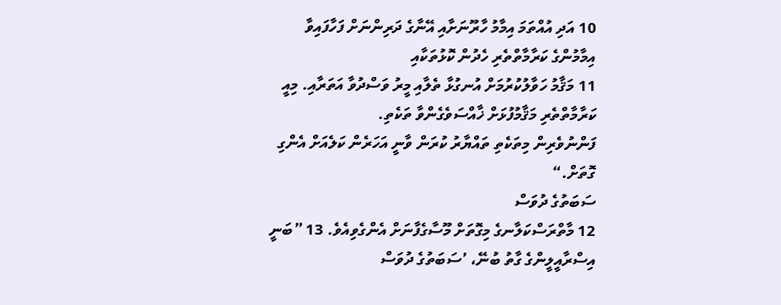10 އަދި އުއްތަމަ އިމާމު ހާރޫނަށާއި އޭނާގެ ދަރިންނަށް ފަހާފައިވާ އިމާމުންގެ ކަރާމާތްތެރި ހެދުން ކޮޅުތަކާއި
11 މަޤާމު ހަވާލުކުރުމަށް އުނގުޅާ ތެލާއި މީރު ވަސްދުވާ އަތަރާއި. މިއީ ކަރާމާތްތެރި މަޤާމުފުޅަށް ޚާއްސަވެގެންވާ ތަކެތި.
ފަންނުވެރިން މިތަކެތި ތައްޔާރު ކުރަން ވާނީ އަހަރެން ކަލެއަށް އެންގި ގޮތަށް.“
ސަބަތުގެ ދުވަސް
12 މާތްރަސްކަލާނގެ މިގޮތަށް މޫސާގެފާނަށް އެންގެވިއެވެ. 13 ”ބަނީ އިސްރާއީލީންގެ ގާތު ބުނޭ، ’ސަބަތުގެ ދުވަސް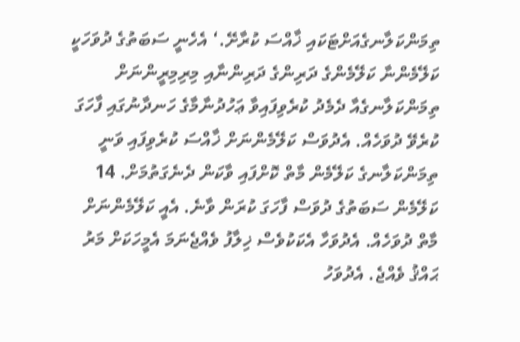ތިމަންކަލާނގެއަށްޓަކައި ޚާއްސަ ކުރާށޭ.‘ އެހެނީ ސަބަތުގެ ދުވަހަކީ ކަލޭމެންނާ ކަލޭމެންގެ ދަރިންގެ ދަރިންނާއި މިރިމިރީންނަށް ތިމަންކަލާނގެއާ ދެމެދު ކުރެވިފައިވާ ޢަހުދުނާމާގެ ހަނދާނުގައި ފާހަގަ ކުރެވޭ ދުވަހެއް. އެދުވަސް ކަލޭމެންނަށް ޚާއްސަ ކުރެވިފައި ވަނީ ތިމަންކަލާނގެ ކަލޭމެން މާތް ކޮށްފައި ވާކަން ދެނެގަތުމަށް. 14 ކަލޭމެން ސަބަތުގެ ދުވަސް ފާހަގަ ކުރަން ވާނެ. އެއީ ކަލޭމެންނަށް މާތް ދުވަހެއް. އެދުވަހާ އެކަކުވެސް ޚިލާފު ވެއްޖެނަމަ އެމީހަކަށް މަރު ޙައްޤު ވެއްޖެ. އެދުވަހު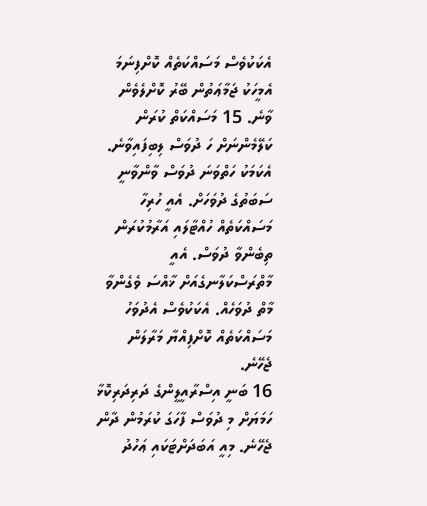އެކަކުވެސް މަސައްކަތެއް ކޮށްފިނަމަ އެމީހަކު ޖަމާޢަތުން ބޭރު ކޮށްލެވެން ވާނެ. 15 މަސައްކަތް ކުރަން ކަލޭމެންނަށް ހަ ދުވަސް ލިބިފައިވާނެ. އެކަމަކު ހަތްވަނަ ދުވަސް ވާންވާނީ ސަބަތުގެ ދުވަހަށް. އެއީ ހުރިހާ މަސައްކަތެއް ހުއްޓާލައި އަރާމުކުރަން ތިބެންވާ ދުވަސް. އެއީ މާތްރަސްކަލާނގެއަށް ޚާއްސަ ވެގެންވާ މާތް ދުވަހެއް. އެކަކުވެސް އެދުވަހު މަސައްކަތެއް ކޮށްފިއްޔާ މަރާލަން ޖެހޭނެ.
16 ބަނީ އިސްރާއީލީންގެ ދަރިދަރިކޮޅާ ހަމަޔަށް މި ދުވަސް ފާހަގަ ކުރަމުން ދާން ޖެހޭނެ. މިއީ އަބަދަށްޓަކައި ޢަހުދު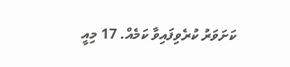ކަށަވަރު ކުރެވިފައިވާ ކަމެއް. 17 މިއީ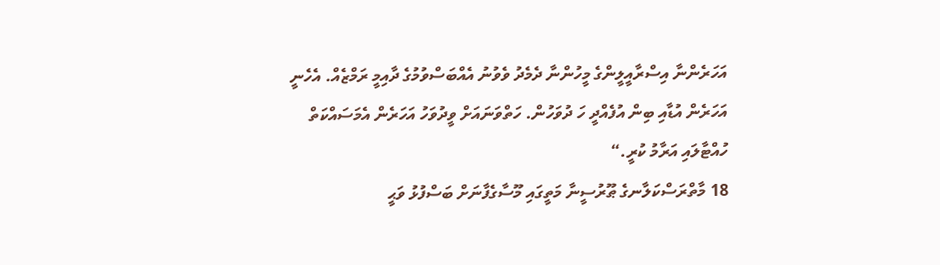އަހަރެންނާ އިސްރާއީލީންގެ މީހުންނާ ދެމެދު ވެވުނު އެއްބަސްވުމުގެ ދާއިމީ ރަމްޒެއް. އެހެނީ އަހަރެން އުޑާއި ބިން އުފެއްދީ ހަ ދުވަހުން. ހަތްވަނައަށް ވީދުވަހު އަހަރެން އެމަސައްކަތް ހުއްޓާލައި އަރާމު ކުރީ.“
18 މާތްރަސްކަލާނގެ ޠޫރުސީނާ މަތީގައި މޫސާގެފާނަށް ބަސްފުޅު ވަޙީ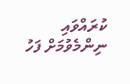ކުރައްވައި ނިންމެވުމަށް ފަހު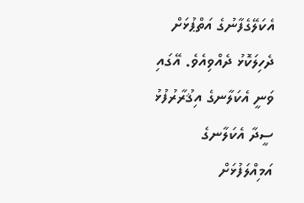އެކަލޭގެފާނުގެ އަތްޕުޅަށް ދެހިލަކޮޅު ދެއްވިއެވެ. އޭގައި ވަނީ އެކަލާނގެ އިޤުރާރުފުޅު ސީދާ އެކަލާނގެ އަމިއްލަފުޅަށް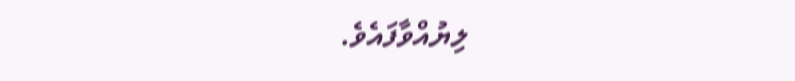ލިޔުއްވާފައެވެ.